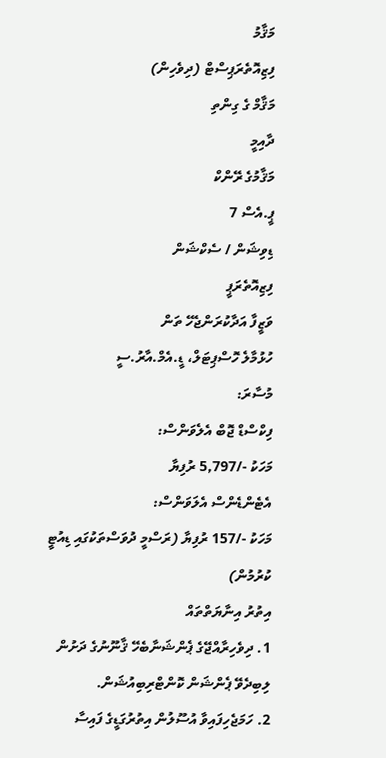މަޤާމު
ފިޒިއޮތެރަޕިސްޓް (ދިވެހިން)
މަޤާމް ގެ ގިންތި
ދާއިމީ
މަޤާމުގެ ރޭންކް
ޕީ.އެސް 7
ޑިވިޝަން / ސެކްޝަން
ފިޒިއޮތެރަޕީ
ވަޒީފާ އަދާކުރަންޖެހޭ ތަން
ހުޅުމާލެ ހޮސްޕިޓަލް، ޑީ.އެމް.އާރު.ސީ
މުސާރަ:
ފިކްސްޑް ޖޮބް އެލެވަންސް:
މަހަކު -/5,797 ރުފިޔާ
އެޓެންޑެންސް އެލަވަންސް:
މަހަކު -/157 ރުފިޔާ (ރަސްމީ ދުވަސްތަކުގައި ޑިއުޓީ ކުރުމުން)
އިތުރު އިނާޔަތްތައް
1. ދިވެހިރާއްޖޭގެ ޕެންޝަނާބެހޭ ޤާނޫނުގެ ދަށުން ލިބިދެވޭ ޕެންޝަން ކޮންޓްރިބިއުޝަން.
2. ހަމަޖެހިފައިވާ އުސޫލުން އިތުރުގަޑީގެ ފައިސާ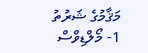މަޤާމުގެ ޝަރުތު
1- މޯލްޑިވްސް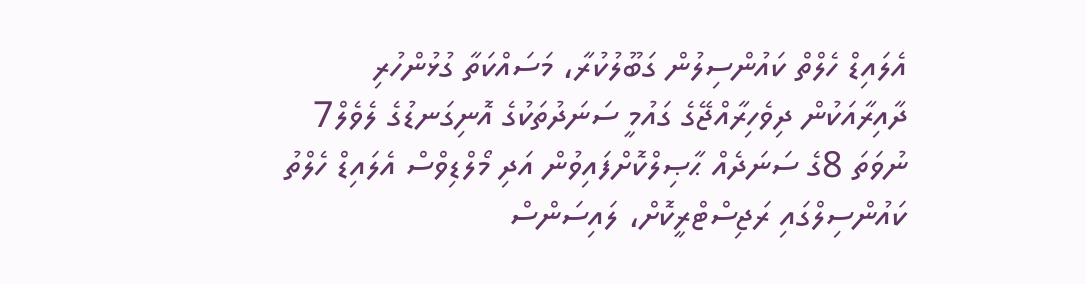އެލައިޑް ހެލްތް ކައުންސިލުން ގަބޫލުކުރާ، މަސައްކަތާ ގުޅުންހުރި ދާއިރާއަކުން ދިވެހިރާއްޖޭގެ ގައުމީ ސަނަދުތަކުގެ އޮނިގަނޑުގެ ލެވެލް7 ނުވަތަ 8ގެ ސަނަދެއް ޙާޞިލްކޮށްފައިވުން އަދި މޯލްޑިވްސް އެލައިޑް ހެލްތު ކައުންސިލްގައި ރަޖިސްޓްރީކޮށް، ލައިސަންސް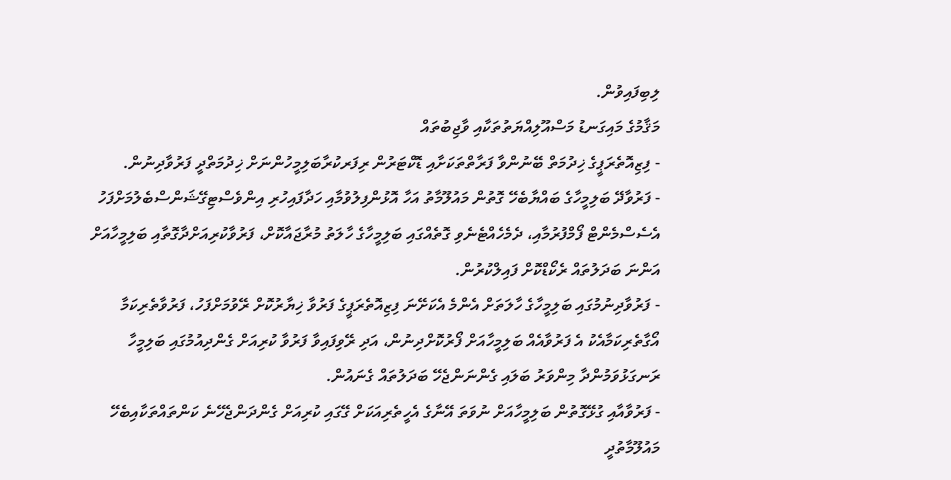ލިބިފައިވުން.
މަޤާމުގެ މައިގަނޑު މަސްއޫލިއްޔަތުތަކާއި ވާޖިބުތައް
- ފިޒިއޮތެރަޕީގެ ޚިދުމަތް ބޭނުންވާ ފަރާތްތަކަށާއި ޑޮކްޓަރުން ރިފަރކުރާބަލިމީހުންނަށް ޚިދުމަތްދީ ފަރުވާދިނުން.
- ފަރުވާދޭ ބަލިމީހާގެ ބައްޔާބެހޭ ގޮތުން މައުލޫމާތު އަހާ އޮޅުންފިލުވުމާއި ހަދާފައިހުރި އިންވެސްޓިގޭޝަންސްބެލުމަށްފަހު އެސެސްމެންޓް ފޯމްފުރުމާއި، ދެމެހެއްޓެނެވި ގޮތެއްގައި ބަލިމީހާގެ ހާލަތު މުރާޖައާކޮށް، ފަރުވާކުރިއަށްދާގޮތާއި ބަލިމީހާއަށް އަންނަ ބަދަލުތައް ރެކޯޑްކޮށް ފައިލްކުރުން.
- ފަރުވާދިނުމުގައި ބަލިމީހާގެ ހާލަތަށް އެންމެ އެކަށޭނަ ފިޒިއޮތެރަޕީގެ ފަރުވާ ޚިޔާރުކޮށް ރޭވުމަށްފަހު، ފަރުވާތެރިކަމާ އޯގާތެރިކަމާއެކު އެ ފަރުވާއެއް ބަލިމީހާއަށް ފޯރުކޮށްދިނުން، އަދި ރޭވިފައިވާ ފަރުވާ ކުރިއަށް ގެންދިއުމުގައި ބަލިމީހާ ރަނގަޅުވަމުންދާ މިންވަރު ބަލައި ގެންނަންޖެހޭ ބަދަލުތައް ގެނައުން.
- ފަރުވާއާއި ގުޅޭގޮތުން ބަލިމީހާއަށް ނުވަތަ އޭނާގެ އެހީތެރިއަކަށް ގޭގައި ކުރިއަށް ގެންދަންޖެހޭނެ ކަންތައްތަކާއިބެހޭ މައުލޫމާތުދީ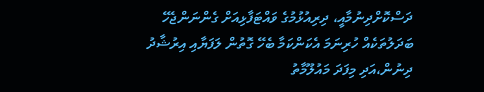ދަސްކޮށްދިނުމާއީ، ދިރިއުޅުމުގެ ވައްޓަފާޅިއަށް ގެންނަންޖެހޭ ބަދަލުތަކެއް ހުރިނަމަ އެކަންކަމާ ބެހޭ ގޮތުން ލަފަޔާއި އިރުޝާދު ދިނުން،އަދި މިފަދަ މައުލޫމާތު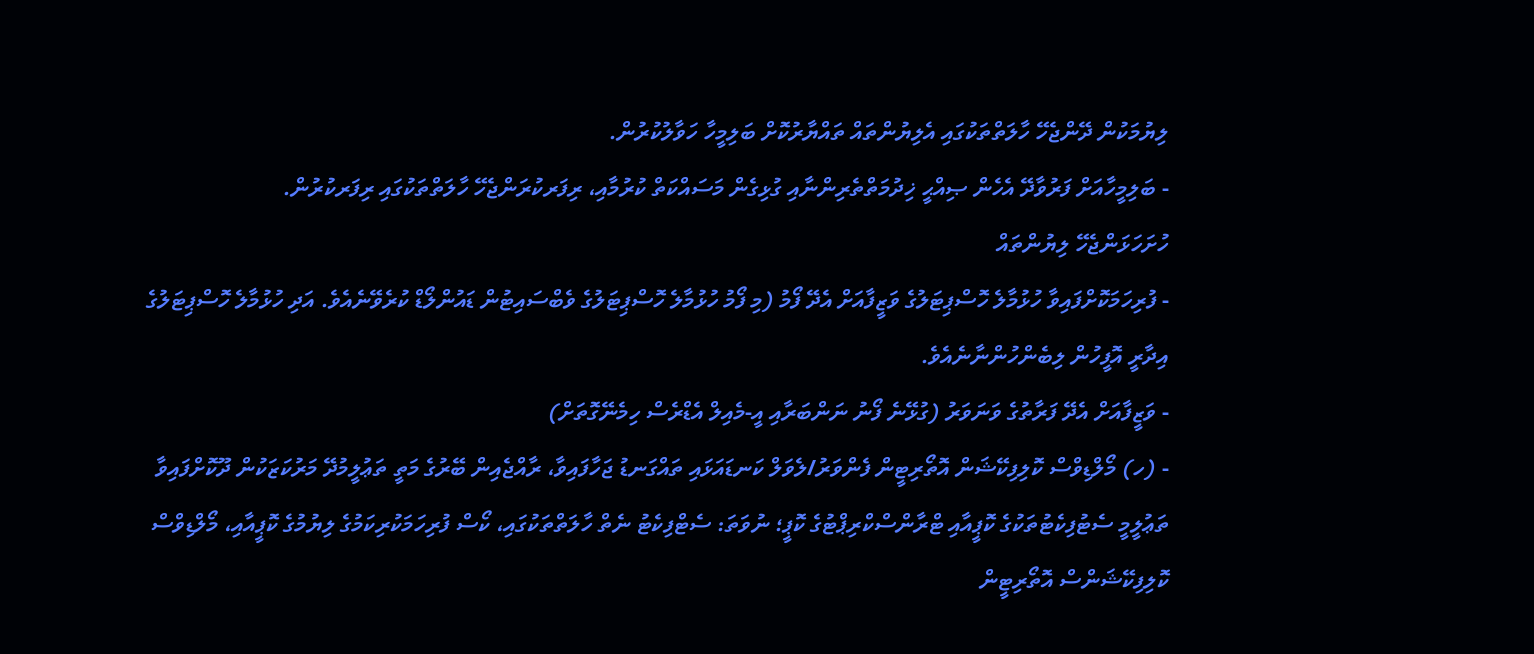ލިޔުމަކުން ދޭންޖެހޭ ހާލަތްތަކުގައި އެލިޔުންތައް ތައްޔާރުކޮށް ބަލިމީހާ ހަވާލުކުރުން.
- ބަލިމީހާއަށް ފަރުވާދޭ އެހެން ޞިއްޙީ ޚިދުމަތްތެރިންނާއި ގުޅިގެން މަސައްކަތް ކުރުމާއި، ރިފަރކުރަންޖެހޭ ހާލަތްތަކުގައި ރިފަރކުރުން.
ހުށަހަޅަންޖެހޭ ލިޔުންތައް
- ފުރިހަމަކޮށްފައިވާ ހުޅުމާލެ ހޮސްޕިޓަލުގެ ވަޒީފާއަށް އެދޭ ފޯމު (މި ފޯމު ހުޅުމާލެ ހޮސްޕިޓަލުގެ ވެބްސައިޓުން ޑައުންލޯޑް ކުރެވޭނެއެވެ. އަދި ހުޅުމާލެ ހޮސްޕިޓަލުގެ އިދާރީ އޮފީހުން ލިބެންހުންނާނެއެވެ.
- ވަޒީފާއަށް އެދޭ ފަރާތުގެ ވަނަވަރު (ގުޅޭނެ ފޯނު ނަންބަރާއި އީ-މެއިލް އެޑްރެސް ހިމެނޭގޮތަށް)
- (ހ) މޯލްޑިވްސް ކޮލިފިކޭޝަން އޮތޯރިޓީން ފެންވަރު/ލެވަލް ކަނޑައަޅައި ތައްގަނޑު ޖަހާފައިވާ، ރާއްޖެއިން ބޭރުގެ މަތީ ތަޢުލީމުދޭ މަރުކަޒަކުން ދޫކޮށްފައިވާ ތަޢުލީމީ ސެޓުފިކެޓުތަކުގެ ކޮޕީއާއި ޓްރާންސްކްރިޕްޓުގެ ކޮޕީ؛ ނުވަތަ: ސެޓްފިކެޓު ނެތް ހާލަތްތަކުގައި، ކޯސް ފުރިހަމަކުރިކަމުގެ ލިޔުމުގެ ކޮޕީއާއި، މޯލްޑިވްސް ކޮލިފިކޭޝަންސް އޮތޯރިޓީން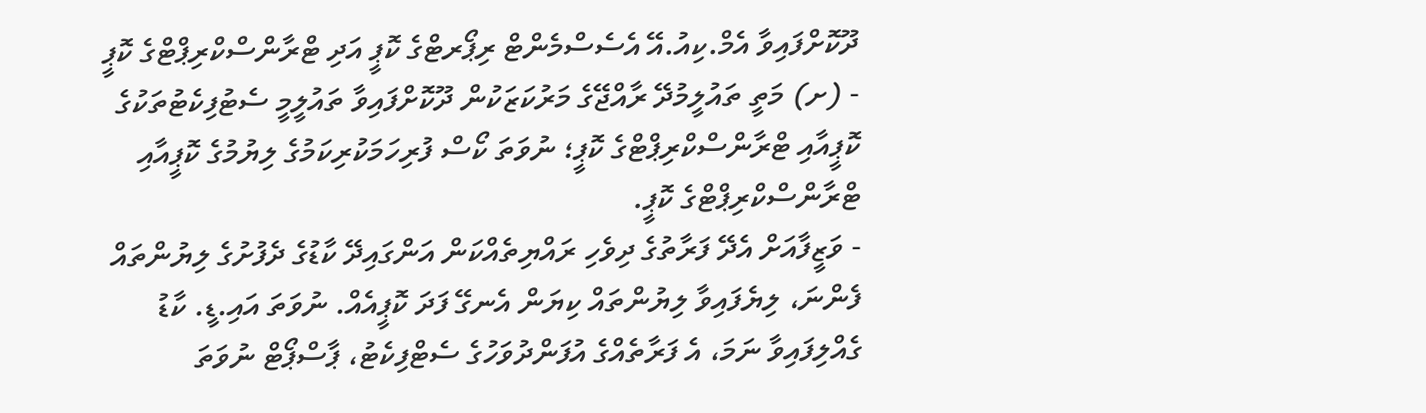ދޫކޮށްފައިވާ އެމް.ކިއު.އޭ އެސެސްމެންޓް ރިޕޯރޓްގެ ކޮޕީ އަދި ޓްރާންސްކްރިޕްޓްގެ ކޮޕީ
- (ށ) މަތީ ތައުލީމުދޭ ރާއްޖޭގެ މަރުކަޒަކުން ދޫކޮށްފައިވާ ތައުލީމީ ސެޓުފިކެޓުތަކުގެ ކޮޕީއާއި ޓްރާންސްކްރިޕްޓްގެ ކޮޕީ؛ ނުވަތަ ކޯސް ފުރިހަމަކުރިކަމުގެ ލިޔުމުގެ ކޮޕީއާއި ޓްރާންސްކްރިޕްޓްގެ ކޮޕީ.
- ވަޒީފާއަށް އެދޭ ފަރާތުގެ ދިވެހި ރައްޔިތެއްކަން އަންގައިދޭ ކާޑުގެ ދެފުށުގެ ލިޔުންތައް ފެންނަ، ލިޔެފައިވާ ލިޔުންތައް ކިޔަން އެނގޭ ފަދަ ކޮޕީއެއް. ނުވަތަ އައި.ޑީ. ކާޑު ގެއްލިފައިވާ ނަމަ، އެ ފަރާތެއްގެ އުފަންދުވަހުގެ ސެޓްފިކެޓު، ޕާސްޕޯޓް ނުވަތަ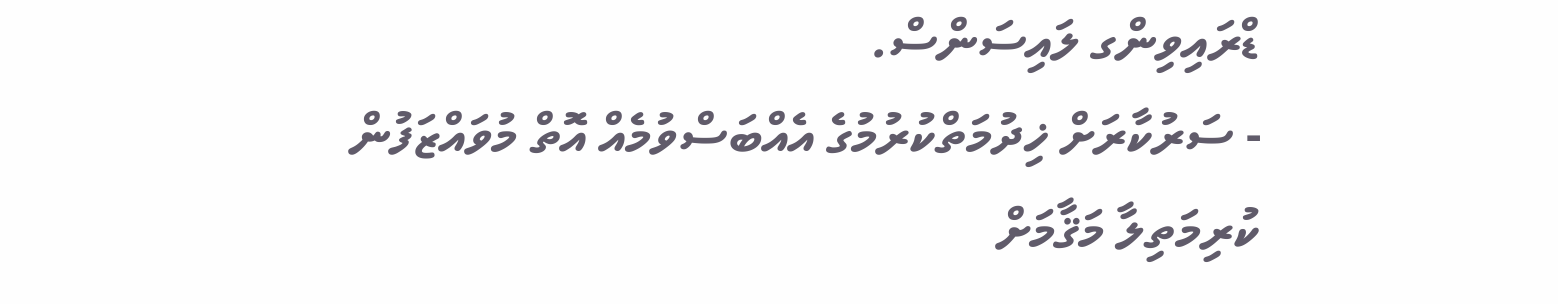ޑްރައިވިންގ ލައިސަންސް.
- ސަރުކާރަށް ޚިދުމަތްކުރުމުގެ އެއްބަސްވުމެއް އޮތް މުވައްޒަފުން ކުރިމަތިލާ މަޤާމަށް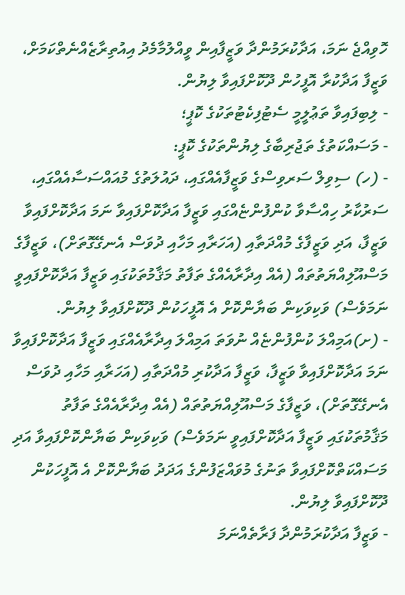ހޮވިއްޖެ ނަމަ، އަދާކުރަމުންދާ ވަޒީފާއިން ވީއްލުމާމެދު އިއުތިރާޒެއްނެތްކަމަށް، ވަޒީފާ އަދާކުރާ އޮފީހުން ދޫކޮށްފައިވާ ލިޔުން.
- ލިބިފައިވާ ތަޢުލީމީ ސެޓުފިކެޓުތަކުގެ ކޮޕީ؛
- މަސައްކަތުގެ ތަޖުރިބާގެ ލިޔުންތަކުގެ ކޮޕީ:
- (ހ) ސިވިލް ސަރވިސްގެ ވަޒީފާއެއްގައި، ދައުލަތުގެ މުއައްސަސާއެއްގައި، ސަރުކާރު ހިއްސާވާ ކުންފުންޏެއްގައި ވަޒީފާ އަދާކޮށްފައިވާ ނަމަ އަދާކޮށްފައިވާ ވަޒީފާ، އަދި ވަޒީފާގެ މުއްދަތާއި (އަހަރާއި މަހާއި ދުވަސް އެނގޭގޮތަށް)، ވަޒީފާގެ މަސްއޫލިއްޔަތުތައް (އެއް އިދާރާއެއްގެ ތަފާތު މަޤާމުތަކުގައި ވަޒީފާ އަދާކޮށްފައިވީ ނަމަވެސް) ވަކިވަކިން ބަޔާންކޮށް އެ އޮފީހަކުން ދޫކޮށްފައިވާ ލިޔުން.
- (ށ)އަމިއްލަ ކުންފުންޏެއް ނުވަތަ އަމިއްލަ އިދާރާއެއްގައި ވަޒީފާ އަދާކޮށްފައިވާ ނަމަ އަދާކޮށްފައިވާ ވަޒީފާ، ވަޒީފާ އަދާކުރި މުއްދަތާއި (އަހަރާއި މަހާއި ދުވަސް އެނގޭގޮތަށް)، ވަޒީފާގެ މަސްއޫލިއްޔަތުތައް (އެއް އިދާރާއެއްގެ ތަފާތު މަޤާމުތަކުގައި ވަޒީފާ އަދާކޮށްފައިވީ ނަމަވެސް) ވަކިވަކިން ބަޔާންކޮށްފައިވާ އަދި މަސައްކަތްކޮށްފައިވާ ތަނުގެ މުވައްޒަފުންގެ އަދަދު ބަޔާންކޮށް އެ އޮފީހަކުން ދޫކޮށްފައިވާ ލިޔުން.
- ވަޒީފާ އަދާކުރަމުންދާ ފަރާތެއްނަމަ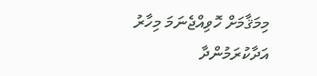މިމަޤާމަށް ހޮވިއްޖެނަމަ މިހާރު އަދާކުރަމުންދާ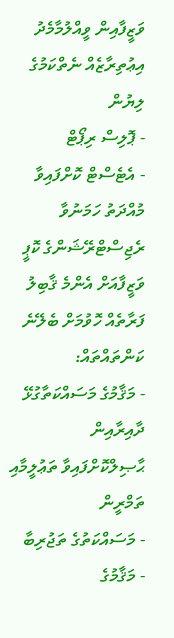ވަޒީފާއިން ވީއްލުމާމެދު އިޢުތިރާޒެއް ނެތްކަމުގެ ލިޔުން
- ޕޮލިސް ރިޕޯޓް
- އެޓެސްޓް ކޮށްފައިވާ މުއްދަތު ހަމަނުވާ ރެޖިސްޓްރޭޝަންގެ ކޮޕީ
ވަޒީފާއަށް އެންމެ ޤާބިލު ފަރާތެއް ހޮވުމަށް ބެލޭނެ ކަންތައްތައް:
- މަޤާމުގެ މަސައްކަތާގުޅޭ ދާއިރާއިން ޙާޞިލްކޮށްފައިވާ ތަޢުލީމާއި ތަމްރީން
- މަސައްކަތުގެ ތަޖުރިބާ
- މަޤާމުގެ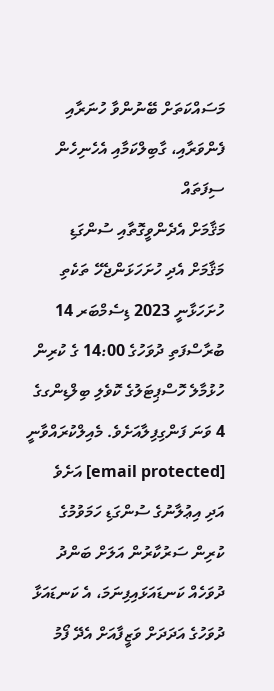މަސައްކަތަށް ބޭނުންވާ ހުނަރާއި ފެންވަރާއި، ގާބިލްކަމާއި އެހެނިހެން ސިފަތައް
މަޤާމަށް އެދެންވީގޮތާއި ސުންގަޑި
މަޤާމަށް އެދި ހުށަހަޅަންޖެހޭ ތަކެތި ހުށަހަޅާނީ 2023 ޑިސެމްބަރ 14 ބުރާސްފަތި ދުވަހުގެ 14:00 ގެ ކުރިން ހުޅުމާލެ ހޮސްޕިޓަލުގެ ކޮވެލި ބިލްޑިންގގެ 4 ވަނަ ފަންގިފިލާއަށެވެ. މެއިލްކުރައްވާނީ [email protected] އަށެވެ
އަދި އިޢުލާނުގެ ސުންގަޑި ހަމަވުމުގެ ކުރިން ސަރުކާރުން އަލަށް ބަންދު ދުވަހެއް ކަނޑައަޅައިފިނަމަ، އެ ކަނޑައަޅާ ދުވަހުގެ އަދަދަށް ވަޒީފާއަށް އެދޭ ފޯމު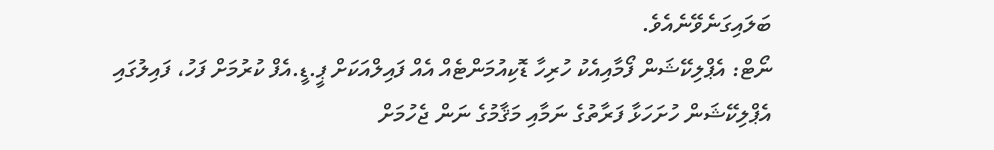ބަލައިގަނެވޭނެއެވެ.
ނޯޓް: އެޕްލިކޭޝަން ފޯމާއިއެކު ހުރިހާ ޑޮކިއުމަންޓެއް އެއް ފައިލްއަކަށް ޕީ.ޑީ.އެފް ކުރުމަށް ފަހު، ފައިލުގައި އެޕްލިކޭޝަން ހުށަހަޅާ ފަރާތުގެ ނަމާއި މަޤާމުގެ ނަން ޖެހުމަށް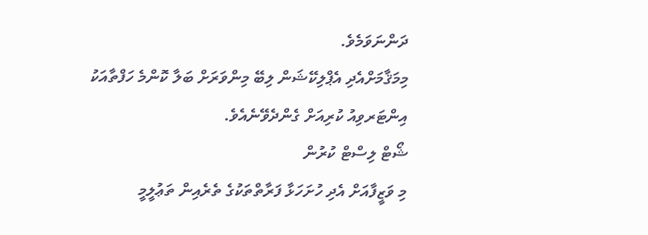ދަންނަވަމެވެ.
މިމަޤާމަށްއެދި އެޕްލިކޭޝަން ލިބޭ މިންވަރަށް ބަލާ ކޮންމެ ހަފްތާއަކު އިންޓަރވިއު ކުރިއަށް ގެންދެވޭނެއެވެ.
ޝޯޓް ލިސްޓް ކުރުން
މި ވަޒީފާއަށް އެދި ހުށަހަޅާ ފަރާތްތަކުގެ ތެރެއިން ތަޢުލީމީ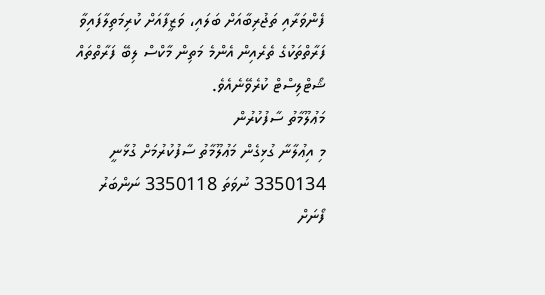ފެންވަރާއި ތަޖުރިބާއަށް ބަލައި، ވަޒީފާއަށް ކުރިމަތިލާފައިވާ ފަރާތްތަކުގެ ތެރެއިން އެންމެ މަތިން މާކްސް ލިބޭ ފަރާތްތައް ޝޯޓްލިސްޓް ކުރެވޭނެއެވެ.
މަޢުލޫމާތު ސާފުކުރުން
މި އިޢުލާނާ ގުޅިގެން މަޢުލޫމާތު ސާފުކުރުމަށް ގުޅާނީ 3350134 ނުވަތަ 3350118 ނަންބަރު ފޯނަށް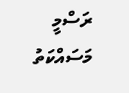ރަސްމީ މަސައްކަތު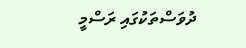ދުވަސްތަކުގައި ރަސްމީ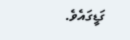ގަޑީގައެވެ.